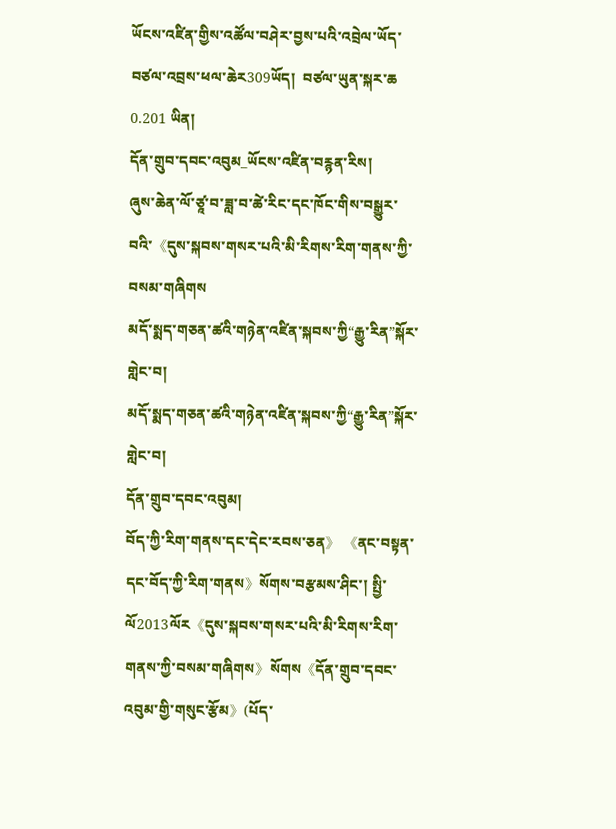ཡོངས་འཛིན་གྱིས་འཚོལ་བཤེར་བྱས་པའི་འབྲེལ་ཡོད་བཙལ་འབྲས་ཕལ་ཆེར309ཡོད།  བཙལ་ཡུན་སྐར་ཆ 0.201 ཡིན།
དོན་གྲུབ་དབང་འབུམ_ཡོངས་འཛིན་བརྙན་རིས།
ཞུས་ཆེན་ལོ་ཙཱ་བ་ཟླ་བ་ཚེ་རིང་དང་ཁོང་གིས་བསྒྱུར་བའི་《དུས་སྐབས་གསར་པའི་མི་རིགས་རིག་གནས་ཀྱི་བསམ་གཞིགས
མདོ་སྨད་གཅན་ཚའི་གཉེན་འཛིན་སྐབས་ཀྱི“རྒྱུ་རིན”སྐོར་གླེང་བ།
མདོ་སྨད་གཅན་ཚའི་གཉེན་འཛིན་སྐབས་ཀྱི“རྒྱུ་རིན”སྐོར་གླེང་བ།
དོན་གྲུབ་དབང་འབུམ།
བོད་ཀྱི་རིག་གནས་དང་དེང་རབས་ཅན》 《ནང་བསྟན་དང་བོད་ཀྱི་རིག་གནས》སོགས་བརྩམས་ཤིང་། སྤྱི་ལོ2013ལོར《དུས་སྐབས་གསར་པའི་མི་རིགས་རིག་གནས་ཀྱི་བསམ་གཞིགས》སོགས《དོན་གྲུབ་དབང་འབུམ་གྱི་གསུང་རྩོམ》(པོད་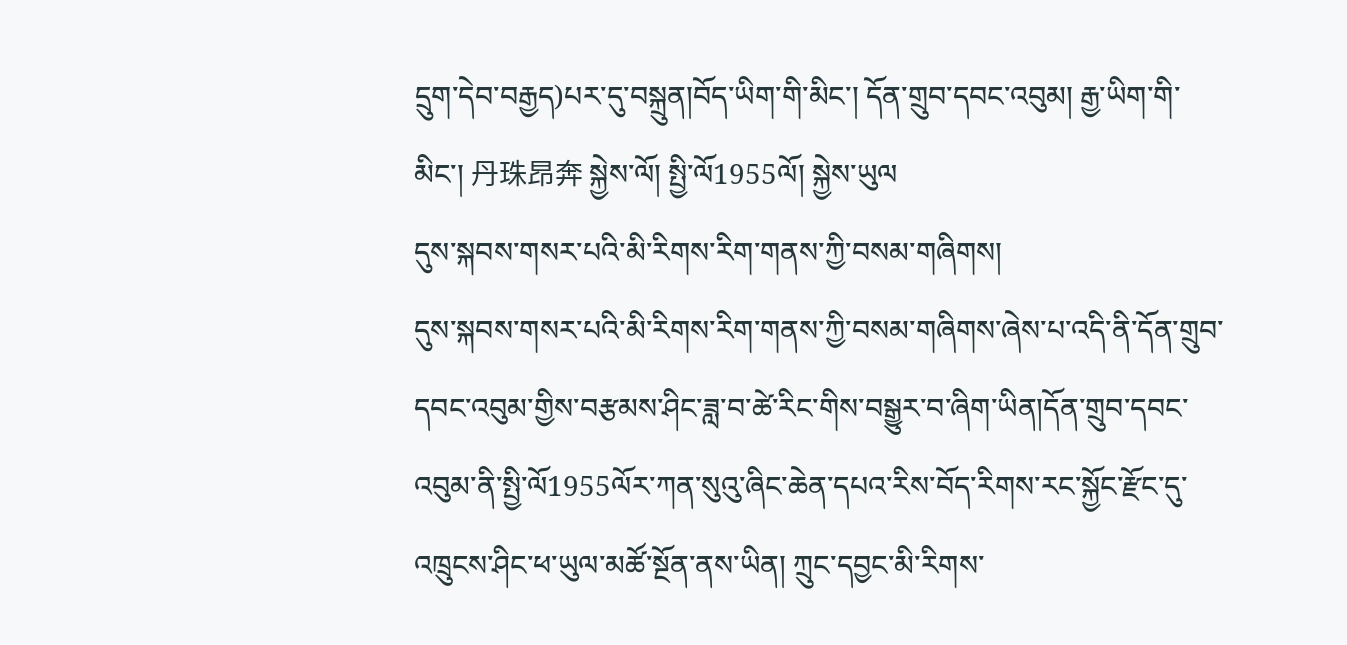དྲུག་དེབ་བརྒྱད)པར་དུ་བསྐྲུན།བོད་ཡིག་གི་མིང་། དོན་གྲུབ་དབང་འབུམ། རྒྱ་ཡིག་གི་མིང་། 丹珠昂奔 སྐྱེས་ལོ། སྤྱི་ལོ1955ལོ། སྐྱེས་ཡུལ
དུས་སྐབས་གསར་པའི་མི་རིགས་རིག་གནས་ཀྱི་བསམ་གཞིགས།
དུས་སྐབས་གསར་པའི་མི་རིགས་རིག་གནས་ཀྱི་བསམ་གཞིགས་ཞེས་པ་འདི་ནི་དོན་གྲུབ་དབང་འབུམ་གྱིས་བརྩམས་ཤིང་ཟླ་བ་ཚེ་རིང་གིས་བསྒྱུར་བ་ཞིག་ཡིན།དོན་གྲུབ་དབང་འབུམ་ནི་སྤྱི་ལོ1955ལོར་ཀན་སུའུ་ཞིང་ཆེན་དཔའ་རིས་བོད་རིགས་རང་སྐྱོང་རྫོང་དུ་འཁྲུངས་ཤིང་ཕ་ཡུལ་མཚོ་སྔོན་ནས་ཡིན། ཀྲུང་དབྱང་མི་རིགས་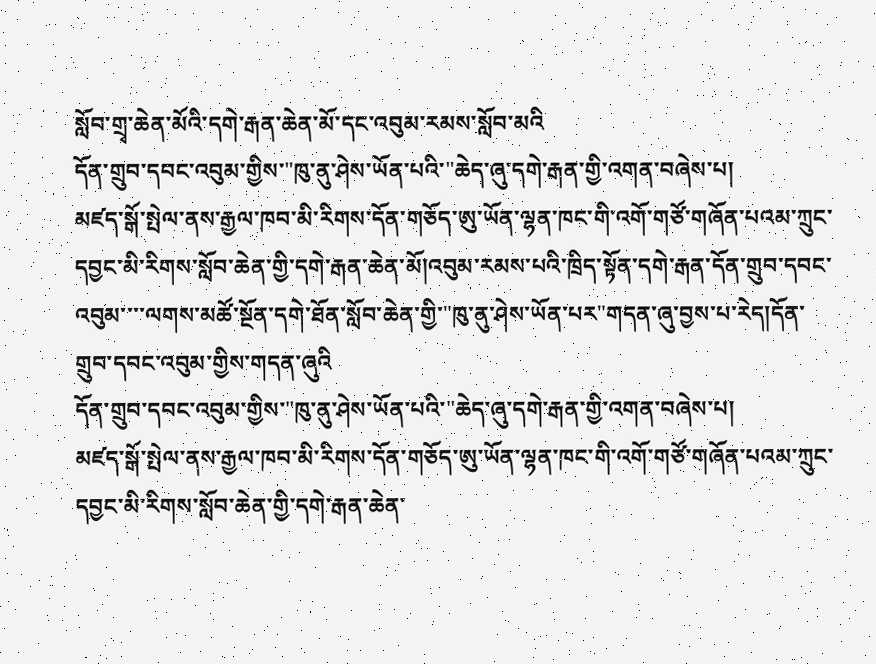སློབ་གྲྭ་ཆེན་མོའི་དགེ་རྒན་ཆེན་མོ་དང་འབུམ་རམས་སློབ་མའི
དོན་གྲུབ་དབང་འབུམ་གྱིས་"ཁུ་ནུ་ཤེས་ཡོན་པའི་"ཆེད་ཞུ་དགེ་རྒན་གྱི་འགན་བཞེས་པ།
མཛད་སྒོ་སྤེལ་ནས་རྒྱལ་ཁབ་མི་རིགས་དོན་གཅོད་ཨུ་ཡོན་ལྷན་ཁང་གི་འགོ་གཙོ་གཞོན་པའམ་ཀྲུང་དབྱང་མི་རིགས་སློབ་ཆེན་གྱི་དགེ་རྒན་ཆེན་མོ།འབུམ་རམས་པའི་ཁྲིད་སྟོན་དགེ་རྒན་དོན་གྲུབ་དབང་འབུམ་་་་ལགས་མཚོ་སྔོན་དགེ་ཐོན་སློབ་ཆེན་གྱི་"ཁུ་ནུ་ཤེས་ཡོན་པར"གདན་ཞུ་བྱས་པ་རེད།དོན་གྲུབ་དབང་འབུམ་གྱིས་གདན་ཞུའི
དོན་གྲུབ་དབང་འབུམ་གྱིས་"ཁུ་ནུ་ཤེས་ཡོན་པའི་"ཆེད་ཞུ་དགེ་རྒན་གྱི་འགན་བཞེས་པ།
མཛད་སྒོ་སྤེལ་ནས་རྒྱལ་ཁབ་མི་རིགས་དོན་གཅོད་ཨུ་ཡོན་ལྷན་ཁང་གི་འགོ་གཙོ་གཞོན་པའམ་ཀྲུང་དབྱང་མི་རིགས་སློབ་ཆེན་གྱི་དགེ་རྒན་ཆེན་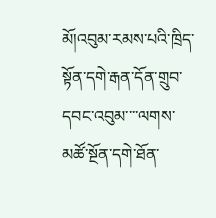མོ།འབུམ་རམས་པའི་ཁྲིད་སྟོན་དགེ་རྒན་དོན་གྲུབ་དབང་འབུམ་་་་ལགས་མཚོ་སྔོན་དགེ་ཐོན་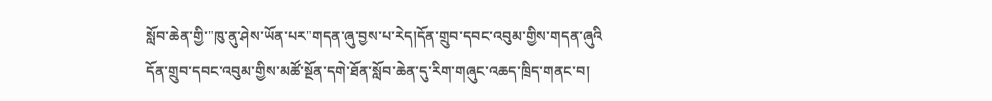སློབ་ཆེན་གྱི་"ཁུ་ནུ་ཤེས་ཡོན་པར"གདན་ཞུ་བྱས་པ་རེད།དོན་གྲུབ་དབང་འབུམ་གྱིས་གདན་ཞུའི
དོན་གྲུབ་དབང་འབུམ་གྱིས་མཚོ་སྔོན་དགེ་ཐོན་སློབ་ཆེན་དུ་རིག་གཞུང་འཆད་ཁྲིད་གནང་བ།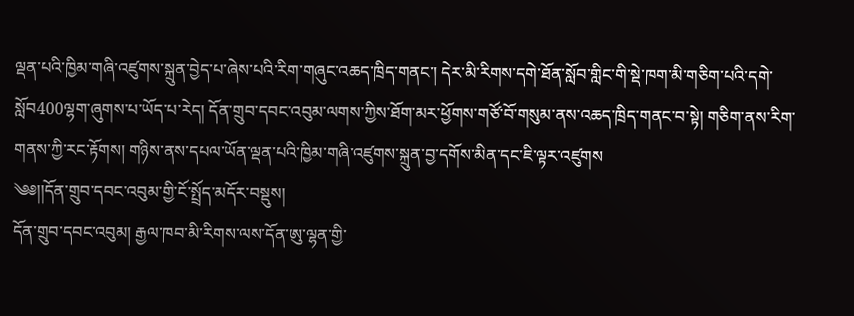ལྡན་པའི་ཁྱིམ་གཞི་འཛུགས་སྐྲུན་བྱེད་པ་ཞེས་པའི་རིག་གཞུང་འཆད་ཁྲིད་གནང་། དེར་མི་རིགས་དགེ་ཐོན་སློབ་གླིང་གི་སྡེ་ཁག་མི་གཅིག་པའི་དགེ་སློབ400ལྷག་ཞུགས་པ་ཡོད་པ་རེད། དོན་གྲུབ་དབང་འབུམ་ལགས་ཀྱིས་ཐོག་མར་ཕྱོགས་གཙོ་བོ་གསུམ་ནས་འཆད་ཁྲིད་གནང་བ་སྟེ། གཅིག་ནས་རིག་གནས་ཀྱི་རང་རྟོགས། གཉིས་ནས་དཔལ་ཡོན་ལྡན་པའི་ཁྱིམ་གཞི་འཛུགས་སྐྲུན་བྱ་དགོས་མིན་དང་ཇི་ལྟར་འཛུགས
༄༅།།དོན་གྲུབ་དབང་འབུམ་གྱི་ངོ་སྤྲོད་མདོར་བསྡུས།
དོན་གྲུབ་དབང་འབུམ། རྒྱལ་ཁབ་མི་རིགས་ལས་དོན་ཨུ་ལྷན་གྱི་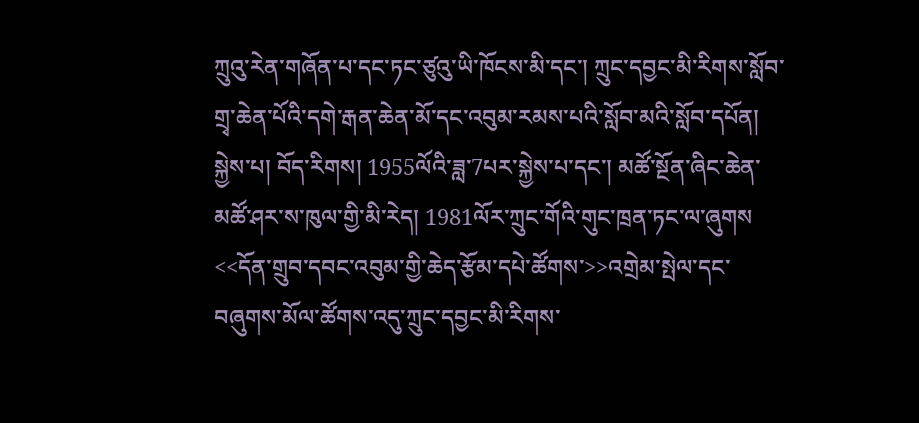ཀྲུའུ་རེན་གཞོན་པ་དང་ཏང་ཙུའུ་ཡི་ཁོངས་མི་དང་། ཀྲུང་དབྱང་མི་རིགས་སློབ་གྲྭ་ཆེན་པོའི་དགེ་རྒན་ཆེན་མོ་དང་འབུམ་རམས་པའི་སློབ་མའི་སློབ་དཔོན། སྐྱེས་པ། བོད་རིགས། 1955ལོའི་ཟླ་7པར་སྐྱེས་པ་དང་། མཚོ་སྔོན་ཞིང་ཆེན་མཚོ་ཤར་ས་ཁུལ་གྱི་མི་རེད། 1981ལོར་ཀྲུང་གོའི་གུང་ཁྲན་ཏང་ལ་ཞུགས
<<དོན་གྲུབ་དབང་འབུམ་གྱི་ཆེད་རྩོམ་དཔེ་ཚོགས་>>འགྲེམ་སྤེལ་དང་བཞུགས་མོལ་ཚོགས་འདུ་ཀྲུང་དབྱང་མི་རིགས་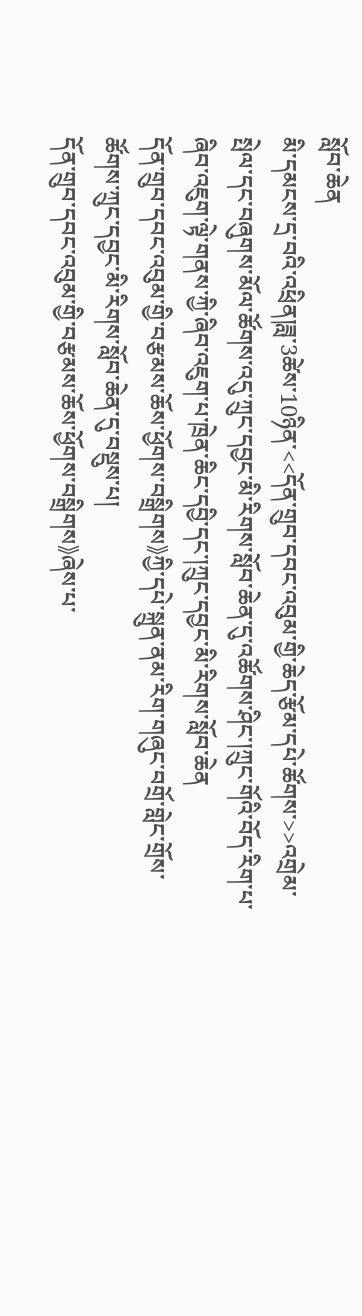སློབ་ཆེན
མི་དམངས་དྲ་བའི་འཕྲིན།ཟླ་3ཚེས་10ཉིན་<<དོན་གྲུབ་དབང་འབུམ་གྱི་ཆེད་རྩོམ་དཔེ་ཚོགས་>>འགྲེམ་སྤེལ་དང་བཞུགས་མོལ་ཚོགས་འདུ་ཀྲུང་དབྱང་མི་རིགས་སློབ་ཆེན་དུ་འཚོགས་ཤིང་།ཀྲུང་གོའི་བོད་རིག་པ་ཞིབ་འཇུག་ལྟེ་གནས་ཀྱི་ཞིབ་འཇུག་པ་ཁྲེན་ཆིང་དབྱི་དང་།ཀྲུང་དབྱང་མི་རིགས་སློབ་ཆེན
དོན་གྲུབ་དབང་འབུམ་གྱི་བརྩམས་ཆོས་ཕྱོགས་བསྒྲིགས》ཀྱི་དཔེ་སྐྲུན་ནམ་རིག་གཞུང་བགྲོ་གླེང་གྲོས་ཚོགས་ཀྲུང་དབྱང་མི་རིགས་སློབ་ཆེན་དུ་བསྡུས་པ།
དོན་གྲུབ་དབང་འབུམ་གྱི་བརྩམས་ཆོས་ཕྱོགས་བསྒྲིགས》ཞེས་པ་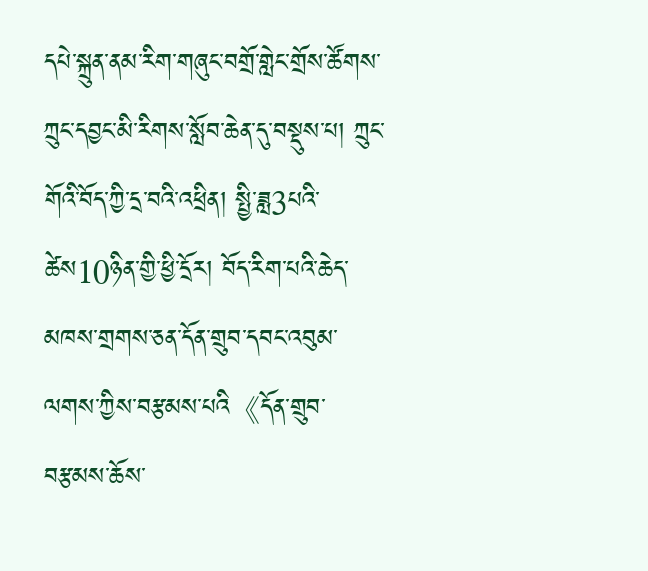དཔེ་སྐྲུན་ནམ་རིག་གཞུང་བགྲོ་གླེང་གྲོས་ཚོགས་ཀྲུང་དབྱང་མི་རིགས་སློབ་ཆེན་དུ་བསྡུས་པ། ཀྲུང་གོའི་བོད་ཀྱི་དྲ་བའི་འཕྲིན། སྤྱི་ཟླ3པའི་ཚེས10ཉིན་གྱི་ཕྱི་དྲོར། བོད་རིག་པའི་ཆེད་མཁས་གྲགས་ཅན་དོན་གྲུབ་དབང་འབུམ་ལགས་ཀྱིས་བརྩམས་པའི《དོན་གྲུབ་བརྩམས་ཆོས་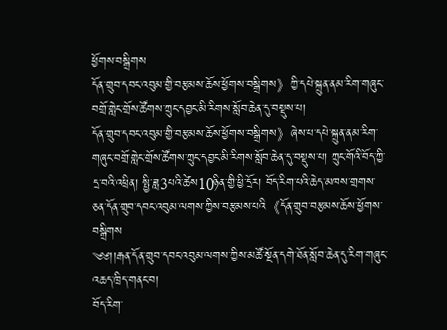ཕྱོགས་བསྒྲིགས
དོན་གྲུབ་དབང་འབུམ་གྱི་བརྩམས་ཆོས་ཕྱོགས་བསྒྲིགས》ཀྱི་དཔེ་སྐྲུན་ནམ་རིག་གཞུང་བགྲོ་གླེང་གྲོས་ཚོགས་ཀྲུང་དབྱང་མི་རིགས་སློབ་ཆེན་དུ་བསྡུས་པ།
དོན་གྲུབ་དབང་འབུམ་གྱི་བརྩམས་ཆོས་ཕྱོགས་བསྒྲིགས》ཞེས་པ་དཔེ་སྐྲུན་ནམ་རིག་གཞུང་བགྲོ་གླེང་གྲོས་ཚོགས་ཀྲུང་དབྱང་མི་རིགས་སློབ་ཆེན་དུ་བསྡུས་པ། ཀྲུང་གོའི་བོད་ཀྱི་དྲ་བའི་འཕྲིན། སྤྱི་ཟླ3པའི་ཚེས10ཉིན་གྱི་ཕྱི་དྲོར། བོད་རིག་པའི་ཆེད་མཁས་གྲགས་ཅན་དོན་གྲུབ་དབང་འབུམ་ལགས་ཀྱིས་བརྩམས་པའི《དོན་གྲུབ་བརྩམས་ཆོས་ཕྱོགས་བསྒྲིགས
༄༅།།རྒན་དོན་གྲུབ་དབང་འབུམ་ལགས་ཀྱིས་མཚོ་སྔོན་དགེ་ཐོན་སློབ་ཆེན་དུ་རིག་གཞུང་འཆད་ཁྲིད་གནང་བ།
བོད་རིག་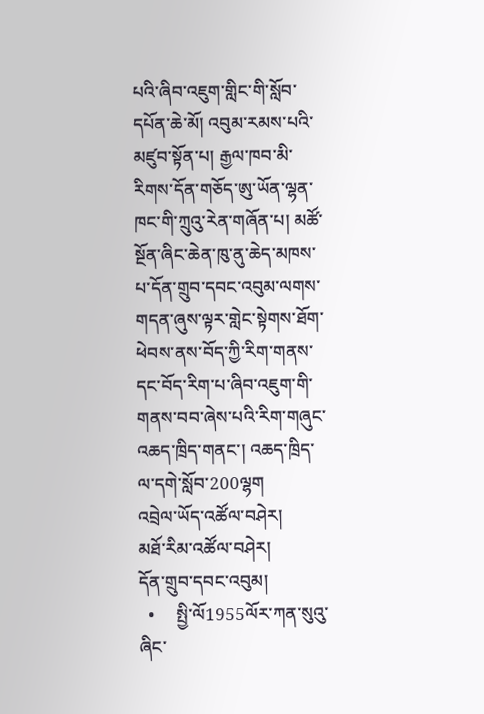པའི་ཞིབ་འཇུག་གླིང་གི་སློབ་དཔོན་ཆེ་མོ། འབུམ་རམས་པའི་མཛུབ་སྟོན་པ། རྒྱལ་ཁབ་མི་རིགས་དོན་གཅོད་ཨུ་ཡོན་ལྷན་ཁང་གི་ཀྲུའུ་རེན་གཞོན་པ། མཚོ་སྔོན་ཞིང་ཆེན་ཁུ་ནུ་ཆེད་མཁས་པ་དོན་གྲུབ་དབང་འབུམ་ལགས་གདན་ཞུས་ལྟར་གླེང་སྟེགས་ཐོག་ཕེབས་ནས་བོད་ཀྱི་རིག་གནས་དང་བོད་རིག་པ་ཞིབ་འཇུག་གི་གནས་བབ་ཞེས་པའི་རིག་གཞུང་འཆད་ཁྲིད་གནང་། འཆད་ཁྲིད་ལ་དགེ་སློབ་200ལྷག
འབྲེལ་ཡོད་འཚོལ་བཤེར།
མཐོ་རིམ་འཚོལ་བཤེར།
དོན་གྲུབ་དབང་འབུམ།
  •     སྤྱི་ལོ1955ལོར་ཀན་སུའུ་ཞིང་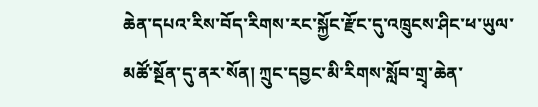ཆེན་དཔའ་རིས་བོད་རིགས་རང་སྐྱོང་རྫོང་དུ་འཁྲུངས་ཤིང་ཕ་ཡུལ་མཚོ་སྔོན་དུ་ནར་སོན། ཀྲུང་དབྱང་མི་རིགས་སློབ་གྲྭ་ཆེན་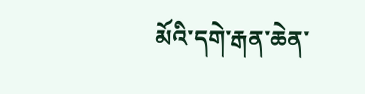མོའི་དགེ་རྒན་ཆེན་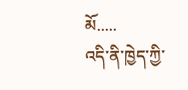མོ.....
འདི་ནི་ཁྱེད་ཀྱི་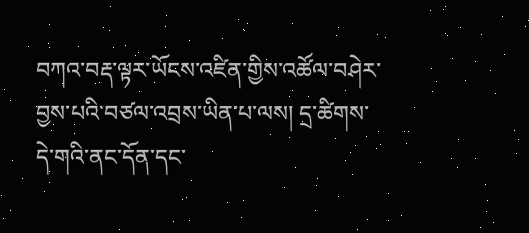བཀའ་བརྡ་ལྟར་ཡོངས་འཛིན་གྱིས་འཚོལ་བཤེར་བྱས་པའི་བཙལ་འབྲས་ཡིན་པ་ལས། དྲ་ཚིགས་དེ་གའི་ནང་དོན་དང་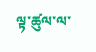ལྟ་ཚུལ་ལ་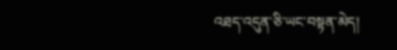འཐད་འདུན་ཅི་ཡང་བསྟན་མེད།